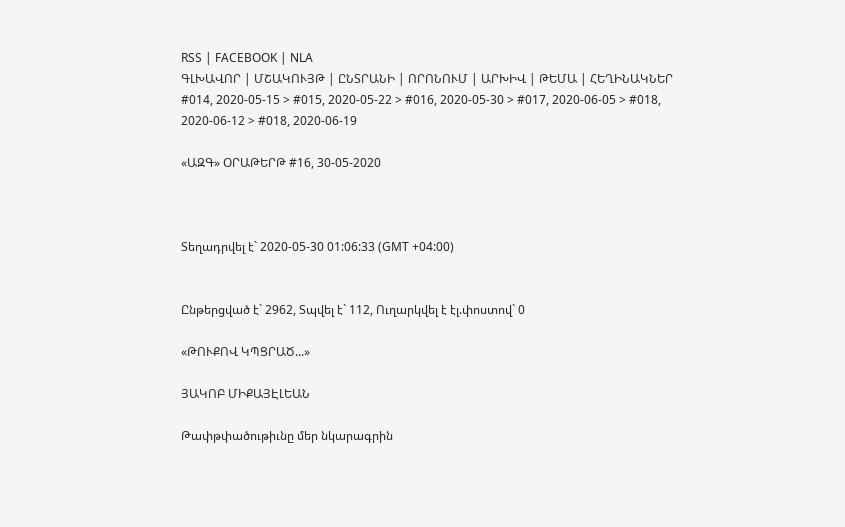RSS | FACEBOOK | NLA
ԳԼԽԱՎՈՐ | ՄՇԱԿՈՒՅԹ | ԸՆՏՐԱՆԻ | ՈՐՈՆՈՒՄ | ԱՐԽԻՎ | ԹԵՄԱ | ՀԵՂԻՆԱԿՆԵՐ
#014, 2020-05-15 > #015, 2020-05-22 > #016, 2020-05-30 > #017, 2020-06-05 > #018, 2020-06-12 > #018, 2020-06-19

«ԱԶԳ» ՕՐԱԹԵՐԹ #16, 30-05-2020



Տեղադրվել է` 2020-05-30 01:06:33 (GMT +04:00)


Ընթերցված է` 2962, Տպվել է` 112, Ուղարկվել է էլ.փոստով` 0

«ԹՈՒՔՈՎ ԿՊՑՐԱԾ...»

ՅԱԿՈԲ ՄԻՔԱՅԷԼԵԱՆ

Թափթփածութիւնը մեր նկարագրին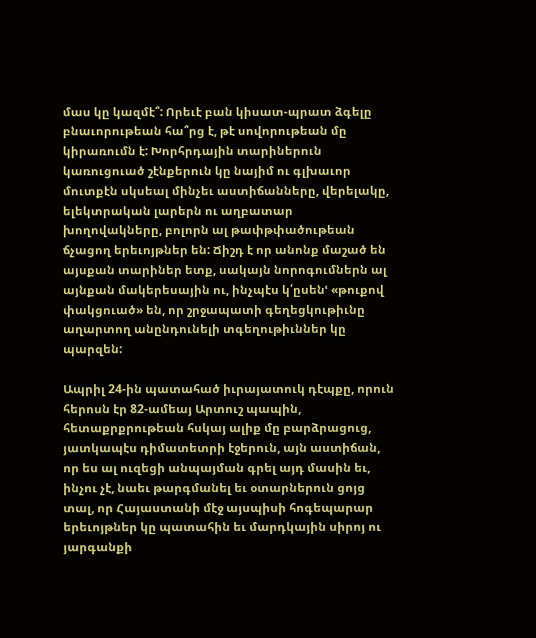մաս կը կազմէ՞: Որեւէ բան կիսատ-պրատ ձգելը բնաւորութեան հա՞րց է, թէ սովորութեան մը կիրառումն է: Խորհրդային տարիներուն կառուցուած շէնքերուն կը նայիմ ու գլխաւոր մուտքէն սկսեալ մինչեւ աստիճանները, վերելակը, ելեկտրական լարերն ու աղբատար խողովակները, բոլորն ալ թափթփածութեան ճչացող երեւոյթներ են: Ճիշդ է որ անոնք մաշած են այսքան տարիներ ետք, սակայն նորոգումներն ալ այնքան մակերեսային ու, ինչպէս կ՛ըսենՙ «թուքով փակցուած» են, որ շրջապատի գեղեցկութիւնը աղարտող անընդունելի տգեղութիւններ կը պարզեն:

Ապրիլ 24-ին պատահած իւրայատուկ դէպքը, որուն հերոսն էր 82-ամեայ Արտուշ պապին, հետաքրքրութեան հսկայ ալիք մը բարձրացուց, յատկապէս դիմատետրի էջերուն, այն աստիճան, որ ես ալ ուզեցի անպայման գրել այդ մասին եւ, ինչու չէ, նաեւ թարգմանել եւ օտարներուն ցոյց տալ, որ Հայաստանի մէջ այսպիսի հոգեպարար երեւոյթներ կը պատահին եւ մարդկային սիրոյ ու յարգանքի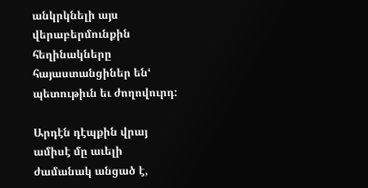անկրկնելի այս վերաբերմունքին հեղինակները հայաստանցիներ ենՙ պետութիւն եւ ժողովուրդ:

Արդէն դէպքին վրայ ամիսէ մը աւելի ժամանակ անցած է,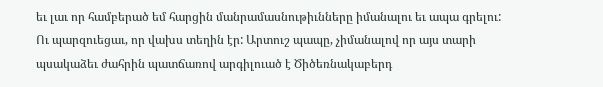եւ լաւ որ համբերած եմ հարցին մանրամասնութիւնները իմանալու եւ ապա գրելու: Ու պարզուեցաւ, որ վախս տեղին էր: Արտուշ պապը, չիմանալով որ այս տարի պսակաձեւ ժահրին պատճառով արգիլուած է Ծիծեռնակաբերդ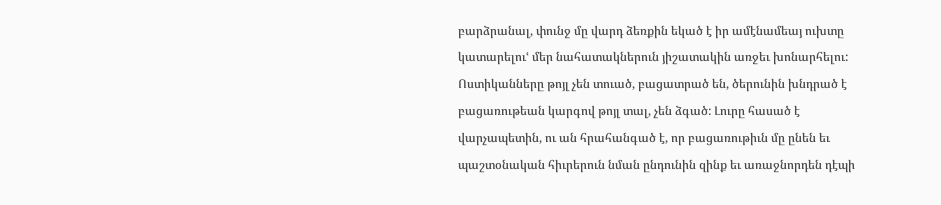բարձրանալ, փունջ մը վարդ ձեռքին եկած է իր ամէնամեայ ուխտը կատարելուՙ մեր նահատակներուն յիշատակին առջեւ խոնարհելու: Ոստիկանները թոյլ չեն տուած, բացատրած են, ծերունին խնդրած է բացառութեան կարգով թոյլ տալ, չեն ձգած: Լուրը հասած է վարչապետին, ու ան հրահանգած է, որ բացառութիւն մը ընեն եւ պաշտօնական հիւրերուն նման ընդունին զինք եւ առաջնորդեն դէպի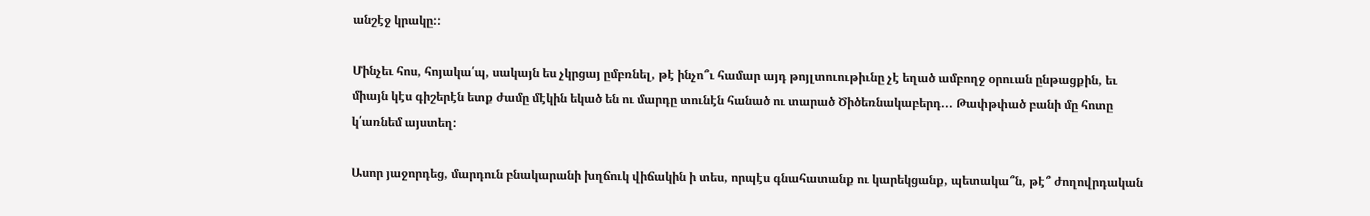անշէջ կրակը::

Մինչեւ հոս, հոյակա՛պ, սակայն ես չկրցայ ըմբռնել, թէ ինչո՞ւ համար այդ թոյլտուութիւնը չէ եղած ամբողջ օրուան ընթացքին, եւ միայն կէս գիշերէն ետք ժամը մէկին եկած են ու մարդը տունէն հանած ու տարած Ծիծեռնակաբերդ... Թափթփած բանի մը հոտը կ՛առնեմ այստեղ:

Ասոր յաջորդեց, մարդուն բնակարանի խղճուկ վիճակին ի տես, որպէս գնահատանք ու կարեկցանք, պետակա՞ն, թէ՞ ժողովրդական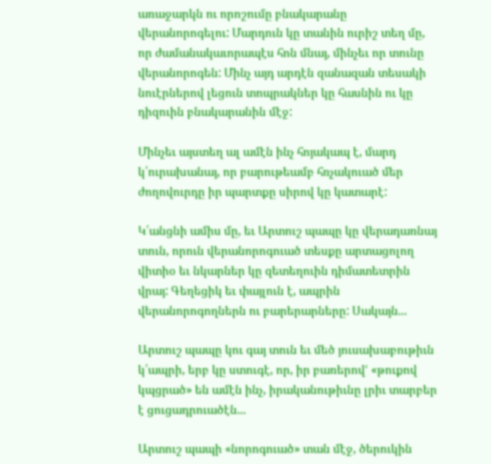առաջարկն ու որոշումը բնակարանը վերանորոգելու: Մարդուն կը տանին ուրիշ տեղ մը, որ ժամանակաւորապէս հոն մնայ, մինչեւ որ տունը վերանորոգեն: Մինչ այդ արդէն զանազան տեսակի նուէրներով լեցուն տոպրակներ կը հասնին ու կը դիզուին բնակարանին մէջ:

Մինչեւ այստեղ ալ ամէն ինչ հոյակապ է, մարդ կ՛ուրախանայ, որ բարութեամբ հռչակուած մեր ժողովուրդը իր պարտքը սիրով կը կատարէ:

Կ՛անցնի ամիս մը, եւ Արտուշ պապը կը վերադառնայ տուն, որուն վերանորոգուած տեսքը արտացոլող վիտիօ եւ նկարներ կը զետեղուին դիմատետրին վրայ: Գեղեցիկ եւ փայլուն է, ապրին վերանորոգողներն ու բարերարները: Սակայն...

Արտուշ պապը կու գայ տուն եւ մեծ յուսախաբութիւն կ՛ապրի, երբ կը ստուգէ, որ, իր բառերովՙ «թուքով կպցրած» են ամէն ինչ, իրականութիւնը լրիւ տարբեր է ցուցադրուածէն...

Արտուշ պապի «նորոգուած» տան մէջ, ծերուկին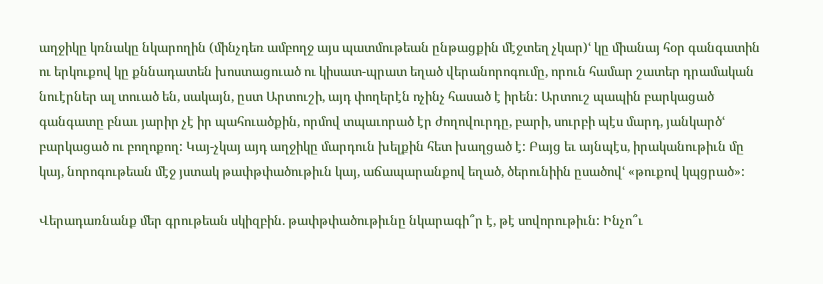աղջիկը կռնակը նկարողին (մինչդեռ ամբողջ այս պատմութեան ընթացքին մէջտեղ չկար)ՙ կը միանայ հօր գանգատին ու երկուքով կը քննադատեն խոստացուած ու կիսատ-պրատ եղած վերանորոգումը, որուն համար շատեր դրամական նուէրներ ալ տուած են, սակայն, ըստ Արտուշի, այդ փողերէն ոչինչ հասած է իրեն: Արտուշ պապին բարկացած գանգատը բնաւ յարիր չէ իր պահուածքին, որմով տպաւորած էր ժողովուրդը, բարի, սուրբի պէս մարդ, յանկարծՙ բարկացած ու բողոքող: Կայ-չկայ այդ աղջիկը մարդուն խելքին հետ խաղցած է: Բայց եւ այնպէս, իրականութիւն մը կայ, նորոգութեան մէջ յստակ թափթփածութիւն կայ, աճապարանքով եղած, ծերունիին ըսածովՙ «թուքով կպցրած»:

Վերադառնանք մեր գրութեան սկիզբին. թափթփածութիւնը նկարագի՞ր է, թէ սովորութիւն: Ինչո՞ւ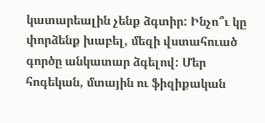կատարեալին չենք ձգտիր: Ինչո՞ւ կը փորձենք խաբել, մեզի վստահուած գործը անկատար ձգելով: Մեր հոգեկան, մտային ու ֆիզիքական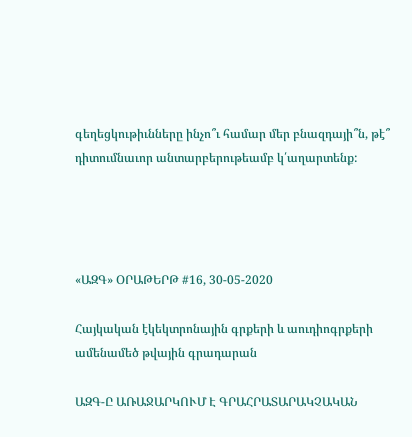գեղեցկութիւնները ինչո՞ւ համար մեր բնազդայի՞ն, թէ՞ դիտումնաւոր անտարբերութեամբ կ՛աղարտենք:




«ԱԶԳ» ՕՐԱԹԵՐԹ #16, 30-05-2020

Հայկական էկեկտրոնային գրքերի և աուդիոգրքերի ամենամեծ թվային գրադարան

ԱԶԳ-Ը ԱՌԱՋԱՐԿՈՒՄ Է ԳՐԱՀՐԱՏԱՐԱԿՉԱԿԱՆ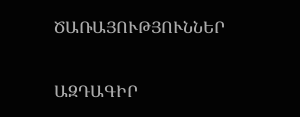ԾԱՌԱՅՈՒԹՅՈՒՆՆԵՐ

ԱԶԴԱԳԻՐ